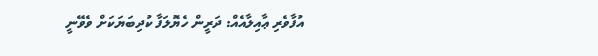އުފާވެރި ޢާއިލާއެއް: ދަރީން ހެޔޮލަފާ ކުދިބަޔަކަށް ވެވޭނީ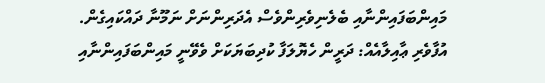މައިންބަފައިންނާއި ބެލެނިވެރިންވެސް އެދަރިންނަށް ނަމޫނާ ދައްކައިގެން.
އުފާވެރި ޢާއިލާއެއް: ދަރީން ހެޔޮލަފާ ކުދިބަޔަކަށް ވެވޭނީ މައިންބަފައިންނާއި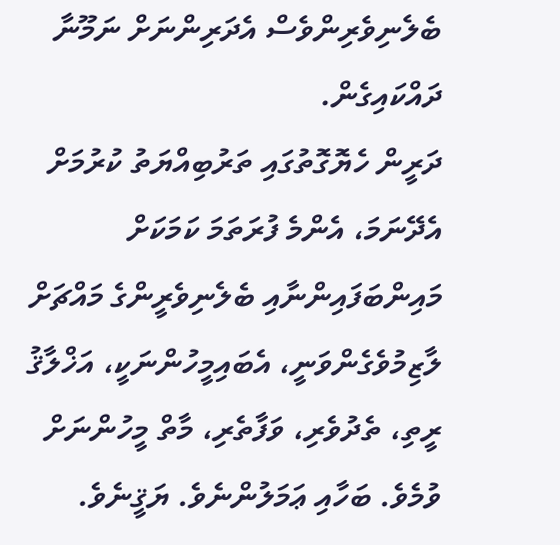ބެލެނިވެރިންވެސް އެދަރިންނަށް ނަމޫނާ ދައްކައިގެން.
ދަރީން ހެޔޮގޮތުގައި ތަރުބިއްޔަތު ކުރުމަށް އެދޭނަމަ، އެންމެ ފުރަތަމަ ކަމަކަށް މައިންބަފައިންނާއި ބެލެނިވެރީންގެ މައްޗަށް ލާޒިމުވެގެންވަނީ، އެބައިމީހުންނަކީ، އަޚްލާޤު ރީތި، ތެދުވެރި، ވަފާތެރި، މާތް މީހުންނަށް ވުމެވެ. ބަހާއި ޢަމަލުންނެވެ. ޔަޤީނެވެ.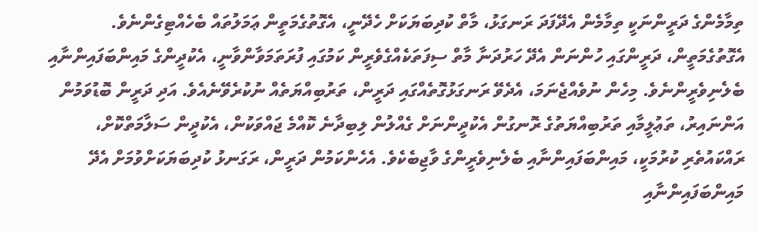ތިމާމެންގެ ދަރީންނަކީ ތިމާމެން އެދޭފަދަ ރަނގަޅު، މާތް ކުދިބަޔަކަށް ހެދޭނީ، އެގޮތުގެމަތީން ޢަމަލުތައް ބެހެއްޓިގެންނެވެ.
އެގޮތުގެމަތީން، ދަރީންގައި ހުންނަން އެދޭ ހަރުދަނާ މާތް ސިފަތަކެއްގެވެރީން ކަމުގައި ފުރަތަމަވާންވާނީ، އެކުދީންގެ މައިންބަފައިންނާއި ބެލެނިވެރީންނެވެ. މިހެން ނުވެއްޖެނަމަ، އެދެވޭ ރަނގަޅުގޮތެއްގައި ދަރީން، ތަރުބިއްޔަތެއް ނުކުރެވޭނެއެވެ. އަދި ދަރީން ބޮޑުވަމުން އަންނައިރު، ތަޢުލީމާއި ތަރުބިއްޔަތުގެ ރޮނގުން އެކުދީންނަށް ގެއްލުން ލިބިދާނެ ކޮއްމެ ޖައްވަކުން، އެކުދީން ސަލާމަތްކޮށް، ރައްކައުތެރި ކުރުމަކީ، މައިންބަފައިންނާއި ބެލެނިވެރީންގެ ވާޖިބެކެވެ. އެހެންކަމުން ދަރީން، ރަގަނޅު ކުދިބަޔަކަށްވުމަށް އެދޭ މައިންބަފައިންނާއި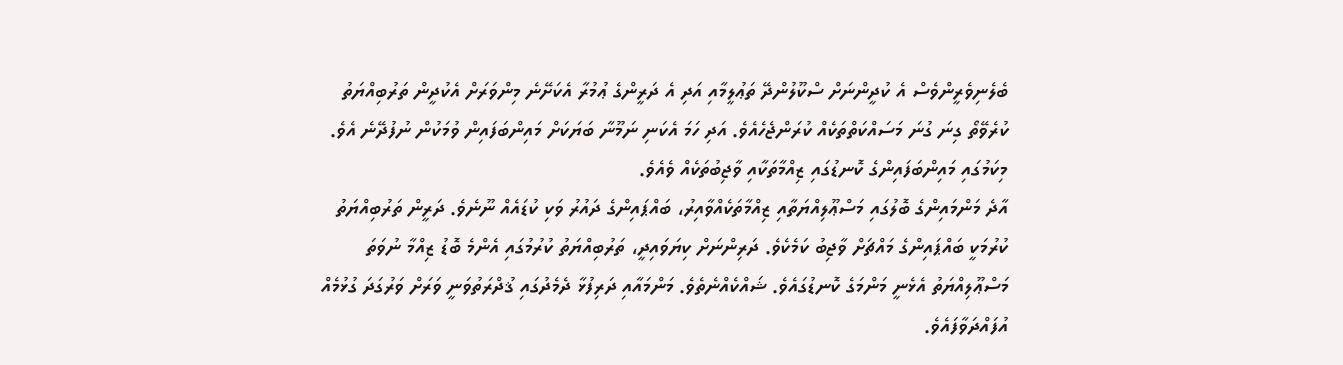ބެލެނިވެރީންވެސް އެ ކުދީންނަށް ސްކޫލުންދޭ ތަޢުލީމާއި އަދި އެ ދަރީންގެ ޢުމުރާ އެކަށޭނެ މިންވަރަށް އެކުދީން ތަރުބިއްޔަތު ކުރެވޭތޯ ގިނަ ގުނަ މަސައްކަތްތަކެއް ކުރަންޖެހެއެވެ. އަދި ހަމަ އެކަނި ނަމޫނާ ބަޔަކަށް މައިންބަފައިން ވުމަކުން ނުފުދޭނެ އެވެ. މިކަމުގައި މައިންބަފައިންގެ ކޮނޑުގައި ޒިއްމާތަކާއި ވާޖިބުތަކެއް ވެއެވެ.
އާދެ މަންމައިންގެ ބޮލުގައި މަސްޢޫލިއްޔަތާއި ޒިއްމާތަކެއްވާއިރު، ބައްޕައިންގެ ދައުރު ވަކި ކުޑައެއް ނޫނެވެ. ދަރީން ތަރުބިއްޔަތު ކުރުމަކީ ބައްޕައިންގެ މައްޗަށް ވާޖިބު ކަމެކެވެ. ދަރިންނަށް ކިޔަވައިދީ، ތަރުބިއްޔަތު ކުރުމުގައި އެންމެ ބޮޑު ޒިއްމާ ނުވަތަ މަސްޢޫލިއްޔަތު އެޅެނީ މަންމަގެ ކޮނޑުގައެވެ. ޝައްކެއްނެތެވެ. މަންމައާއި ދަރިފުޅާ ދެމެދުގައި ޤުދްރަތުވަނީ ވަރަށް ވަރުގަދަ ގުޅުމެއް އުފައްދަވާފައެވެ.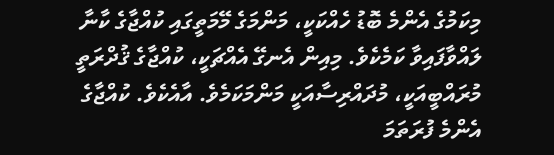މިކަމުގެ އެންމެ ބޮޑު ހެއްކަކީ، މަންމަގެ މޭމަތީގައި ކުއްޖާގެ ކާނާ ލައްވާފައިވާ ކަމެކެވެ. މިއިން އެނގޭ އެއްޗަކީ، ކުއްޖާގެ ޤުދްރަތީ މުރައްބީއަކީ، މުދައްރިސާއަކީ މަންމަކަމެވެ. އާއެކެވެ. ކުއްޖާގެ އެންމެ ފުރަތަމަ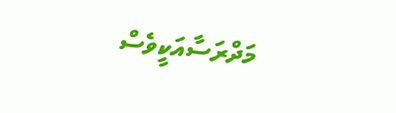މަދްރަސާއަކީވެސް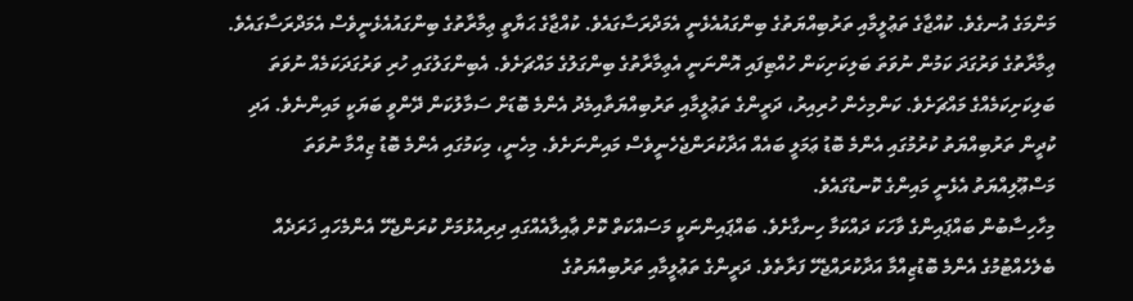މަންމަގެ އުނގެވެ. ކުއްޖާގެ ތަޢުލީމާއި ތަރުބިއްޔަތުގެ ބިންގައުއެޅެނީ އެމަދްރަސާގައެވެ. ކުއްޖާގެ ޙަޔާތީ ޢިމާރާތުގެ ބިންގައުއެޅެނީވެސް އެމަދްރަސާގައެވެ. ޢިމާރާތުގެ ވަރުގަދަ ކަމުން ނުވަތަ ބަލިކަށިކަން ހުއްޓިފައި އޮންނަނީ އެޢިމާރާތުގެ ބިންގަލުގެ މައްޗަށެވެ. އެބިންގަލުގައި ހުރި ވަރުގަދަކަމެއް ނުވަތަ ބަލިކަށިކަމެއްގެ މައްޗަށެވެ. ކަންމިހެން ހުރިއިރު، ދަރީންގެ ތަޢުލީމާއި ތަރުބިއްޔަތާއިމެދު އެންމެ ބޮޑަށް ސަމާލުކަން ދޭންވީ ބަޔަކީ މައިންނެވެ. އަދި ކުދީން ތަރުބިއްޔަތު ކުރުމުގައި އެންމެ ބޮޑު ޢަމަލީ ބައެއް އަދާކުރަންޖެހެނީވެސް މައިންނަށެވެ. މިހެނީ، މިކަމުގައި އެންމެ ބޮޑު ޒިއްމާ ނުވަތަ މަސްޢޫލިއްޔަތު އެޅެނީ މައިންގެ ކޮނޑުގައެވެ.
މިހާހިސާބުން ބައްޕައިންގެ ވާހަކަ ދައްކަމާ ހިނގާށެވެ. ބައްޕައިންނަކީ މަސައްކަތް ކޮށް ޢާއިލާއެއްގައި ދިރިއުޅުމަށް ކުރަންޖެހޭ އެންމެހައި ޚަރަދެއް ބެލެހެއްޓުމުގެ އެންމެ ބޮޑުޒިއްމާ އަދާކުރައްޖެހޭ ފަރާތެވެ. ދަރީންގެ ތަޢުލީމާއި ތަރުބިއްޔަތުގެ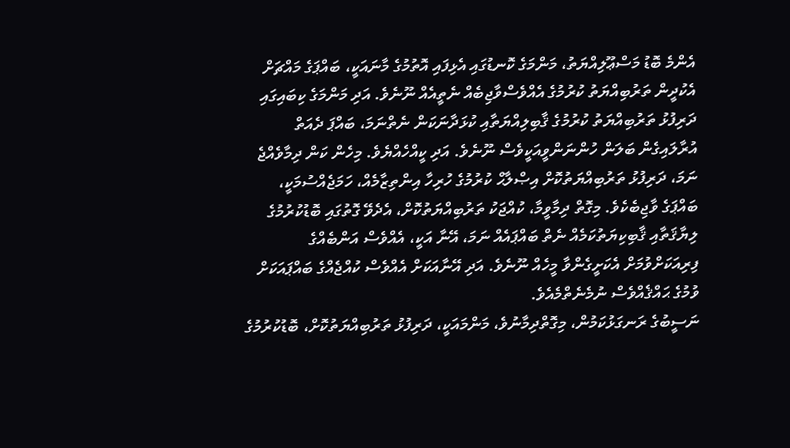އެންމެ ބޮޑު މަސްޢޫލިއްޔަތު، މަންމަގެ ކޮނޑުގައި އެޅިފައި އޮތުމުގެ މާނައަކީ، ބައްޕަގެ މައްޗަށް އެކުދީން ތަރުބިއްޔަތު ކުރުމުގެ އެއްވެސްވާޖިބެއް ނެތީއެއް ނޫނެވެ. އަދި މަންމަގެ ކިބައިގައި ދަރިފުޅު ތަރުބިއްޔަތު ކުރުމުގެ ޤާބިލިއްޔަތާއި ކުޅަދާނަކަން ނެތްނަމަ، ބައްޕަ ދެއަތް އުރާލައިގެން ބަލަން ހުންނަންވީއަކީވެސް ނޫނެވެ. އަދި ކީއްހެއްޔެވެ. މިހެން ކަން ދިމާވެއްޖެ ނަމަ، ދަރިފުޅު ތަރުބިއްޔަތުކޮށް އިޞްލާޙް ކުރުމުގެ ހުރިހާ އިންތިޒާމެއް، ހަމަޖެއްސުމަކީ، ބައްޕަގެ ވާޖިބެކެވެ. މިގޮތް ދިމާވީމާ، ކުއްޖަކު ތަރުބިއްޔަތުކޮށް، އެދެވޭ ގޮތުގައި ބޮޑުކުރުމުގެ ލިޔާޤަތާއި ޤާބިކިޔަތުކަމެއް ނެތް ބައްޕައެއް ނަމަ، އޭނާ އަކީ، އެއްވެސް އަންބެއްގެ ފިރިއަކަށްވުމަށް އެކަށީގެންވާ މީހެއް ނޫނެވެ. އަދި އޭނާއަކަށް އެއްވެސް ކުއްޖެއްގެ ބައްޕައަކަށް ވުމުގެ ޙައްޤެއްވެސް ނުމެނެތްމެއެވެ.
ނަސީބުގެ ރަނގަޅުކަމުން، މިގޮތްދިމާނުވެ، މަންމައަކީ، ދަރިފުޅު ތަރުބިއްޔަތުކޮށް، ބޮޑުކުރުމުގެ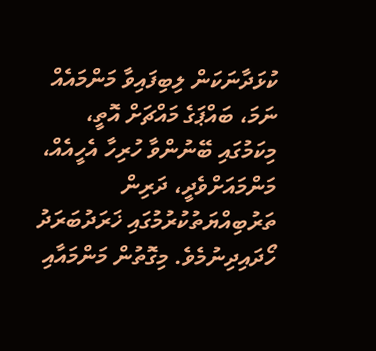ކުޅަދާނަކަން ލިބިފައިވާ މަންމައެއް ނަމަ، ބައްޕަގެ މައްޗަށް އޮތީ، މިކަމުގައި ބޭނުންވާ ހުރިހާ އެހީއެއް، މަންމައަށްވެދީ، ދަރިން ތަރުބިއްޔަތުކުރުމުގައި ޚަރަދުބަރަދު ހޯދައިދިނުމެވެ. މިގޮތުން މަންމައާއި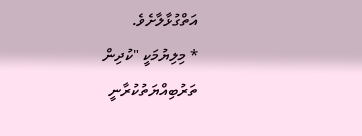އަތްގުޅާލާށެވެ.
* މިލިޔުމަކީ "ކުދިން ތަރުބިއްޔަތުކުރާނީ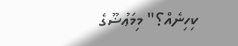ކިހިނެއް؟" މިމަޢުޟޫގެ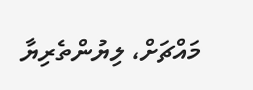މައްޗަށް، ލިޔުންތެރިޔާ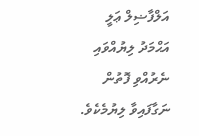އަލްފާޟިލް ޢަލީ އަޙްމަދު ލިޔުއްވައި ނެރުއްވި ފޮތުން ނަގާފައިވާ ލިޔުމެކެވެ.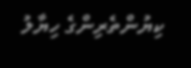ކިޔުންތެރިންގެ ހިޔާލު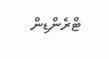ޓްރެންޑިން